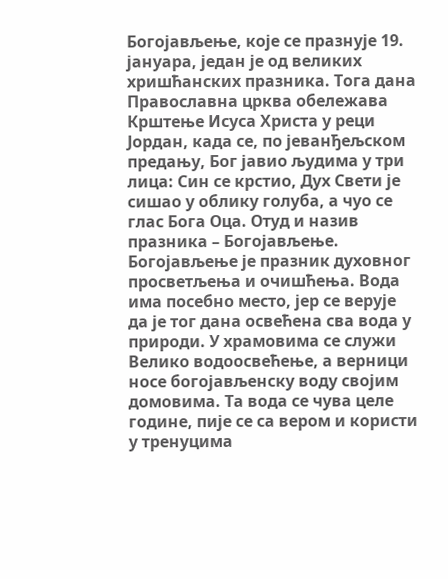Богојављење, које се празнује 19. јануара, један је од великих хришћанских празника. Тога дана Православна црква обележава Крштење Исуса Христа у реци Јордан, када се, по јеванђељском предању, Бог јавио људима у три лица: Син се крстио, Дух Свети је сишао у облику голуба, а чуо се глас Бога Оца. Отуд и назив празника – Богојављење.
Богојављење је празник духовног просветљења и очишћења. Вода има посебно место, јер се верује да је тог дана освећена сва вода у природи. У храмовима се служи Велико водоосвећење, а верници носе богојављенску воду својим домовима. Та вода се чува целе године, пије се са вером и користи у тренуцима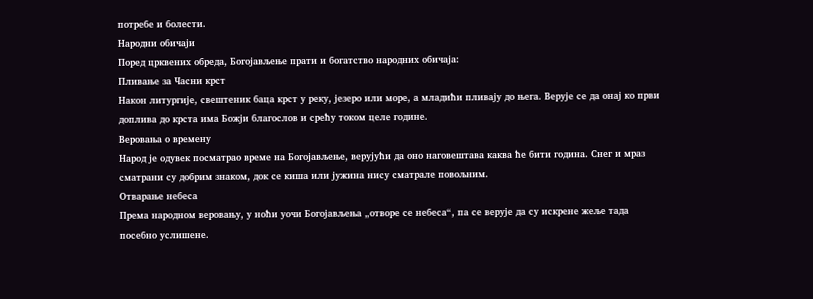потребе и болести.
Народни обичаји
Поред црквених обреда, Богојављење прати и богатство народних обичаја:
Пливање за Часни крст
Након литургије, свештеник баца крст у реку, језеро или море, а младићи пливају до њега. Верује се да онај ко први доплива до крста има Божји благослов и срећу током целе године.
Веровања о времену
Народ је одувек посматрао време на Богојављење, верујући да оно наговештава каква ће бити година. Снег и мраз сматрани су добрим знаком, док се киша или јужина нису сматрале повољним.
Отварање небеса
Према народном веровању, у ноћи уочи Богојављења „отворе се небеса“, па се верује да су искрене жеље тада посебно услишене.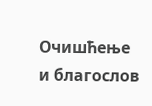Очишћење и благослов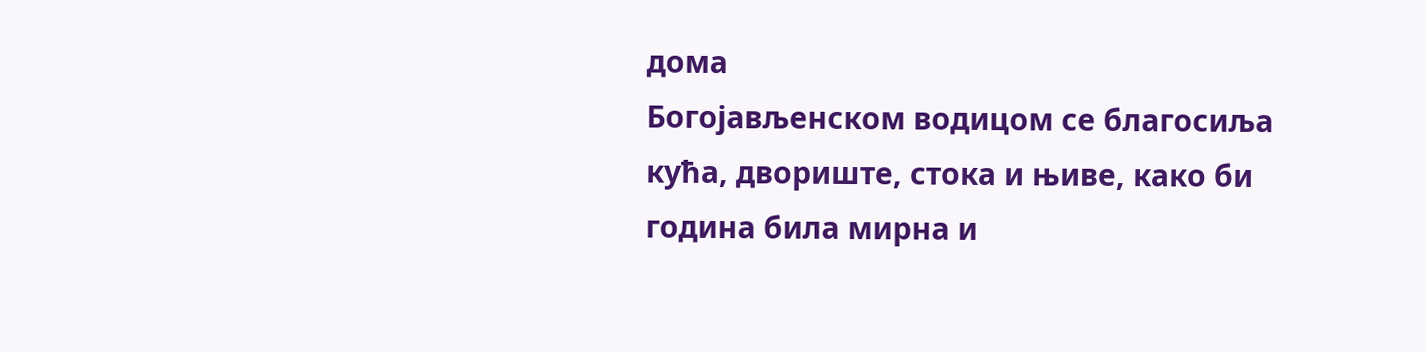дома
Богојављенском водицом се благосиља кућа, двориште, стока и њиве, како би година била мирна и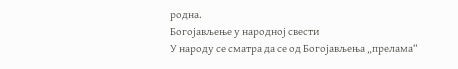родна.
Богојављење у народној свести
У народу се сматра да се од Богојављења „прелама“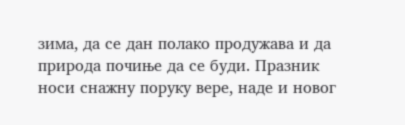зима, да се дан полако продужава и да природа почиње да се буди. Празник носи снажну поруку вере, наде и новог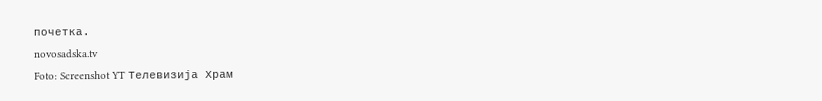почетка.
novosadska.tv
Foto: Screenshot YT Телевизија Храм